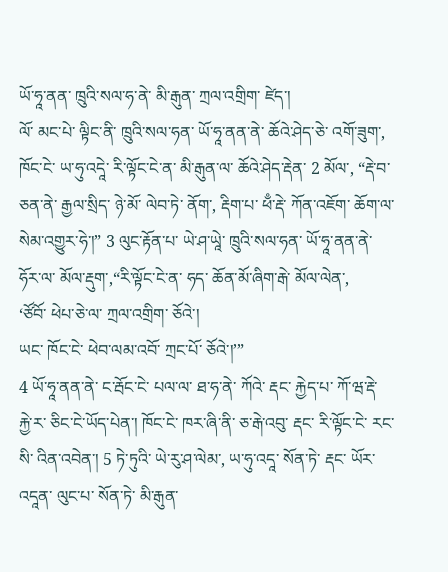ཡོ་ཧཱ་ནན་ ཁྲུའི་སལ་ཧ་ནེ་ མི་རྒུན་ ཀྲལ་འགྲིག་ ཛེད་།
ལོ་ མང་པེ་ ལྟིང་ནི་ ཁྲུའི་སལ་ཧན་ ཡོ་ཧཱ་ནན་ནེ་ ཆོའེ་ཤེད་ཅེ་ འགོ་ཟུག་, ཁོང་ངེ་ ཡ་ཧུ་འདཱེ་ རི་ལྟོང་ངེ་ན་ མི་རྒུན་ལ་ ཆོའེ་ཤེད་རྡེན་ 2 མོལ་, “རྡེ་བ་ཅན་ནེ་ རྒྱལ་སྲིད་ ཉེ་མོ་ ལེབ་ཏེ་ ནོག་, རྡིག་པ་ ཕྃ་རྡེ་ ཀོན་འཇོག་ ཆོག་ལ་ སེམ་འགྱུར་ཧེ་།” 3 ལུང་རྟོན་པ་ ཡེ་ཤ་ཡཱེ་ ཁྲུའི་སལ་ཧན་ ཡོ་ཧཱ་ནན་ནེ་ ཧོར་ལ་ མོལ་རྡུག་,“རི་ལྟོང་ངེ་ན་ ཧད་ ཆོན་མོ་ཞིག་རྒེ་ མོལ་ལེན་,
‘ཙོབོ་ ཕེཔ་ཅེ་ལ་ ཀྲལ་འགྲིག་ ཅོའེ་།
ཡང་ ཁོང་ངེ་ ཕེབ་ལམ་འབོ་ ཀྲང་པོ་ ཅོའེ་།’”
4 ཡོ་ཧཱ་ནན་ནེ་ ང་རྦོང་ངེ་ པལ་ལ་ ཐ་ཧ་ནེ་ ཀོའེ་ རྡང་ རྐྱེད་པ་ ཀོ་ཝ་རྡེ་ རྐྱེ་ར་ ཅིང་ངེ་ཡོད་པེན་། ཁོང་ངེ་ ཁར་ཞི་ནི་ ཅ་རྒེ་འབུ་ རྡང་ རི་ལྟོང་ངེ་ རང་སི་ འིན་འབེན་། 5 ཏེ་ཏུའི་ ཡེ་རུ་ཤ་ལེམ་, ཡ་ཧུ་འདཱ་ སོན་ཏེ་ རྡང་ ཡོར་འདཱན་ ལུང་པ་ སོན་ཏེ་ མི་རྒུན་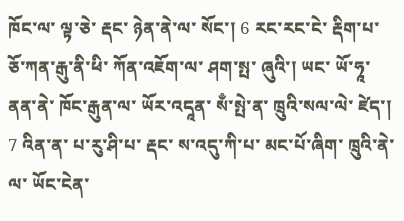ཁོང་ལ་ ལྟ་ཅེ་ རྡང་ ཉེན་ནེ་ལ་ སོང་། 6 རང་རང་ངེ་ རྡིག་པ་ ཅོ་ཀན་རྒུ་ནི་ཕི་ ཀོན་འཇོག་ལ་ ཤག་སྤ་ ཞུའི་། ཡང་ ཡོ་ཧཱ་ནན་ནེ་ ཁོང་རྒུན་ལ་ ཡོར་འདཱན་ སྃ་སྤེ་ན་ ཁྲུའི་སལ་ལེ་ ཛེད་།
7 འིན་ན་ པ་རུ་ཤི་པ་ རྡང་ ས་འདུ་ཀི་པ་ མང་པོ་ཞིག་ ཁྲུའི་ནེ་ལ་ ཡོང་ངེན་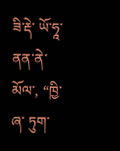ཟི་རྡེ་ ཡོ་ཧཱ་ནན་ནེ་ མོལ་, “ཁྱི་ཞ་ ཏུག་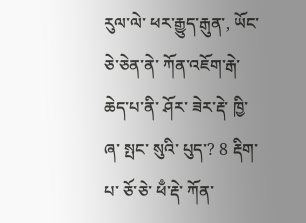རུལ་ལེ་ ཕར་རྒྱུད་རྒུན་, ཡོང་ཅེ་ཅེན་ནེ་ ཀོན་འཇོག་རྒེ་ ཆེད་པ་ནི་ ཤོར་ ཟེར་རྡེ་ ཁྱི་ཞ་ སྤང་ སུའི་ པུད་? 8 རྡིག་པ་ ཅོ་ཅེ་ ཕྃ་རྡེ་ ཀོན་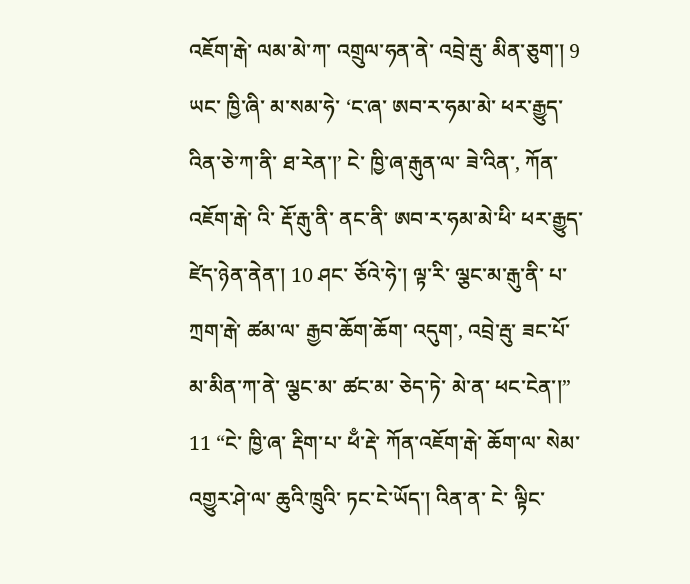འཇོག་རྒེ་ ལམ་མེ་ཀ་ འགྲུལ་ཧན་ནེ་ འབྲེ་རྦུ་ མིན་ཅུག་། 9 ཡང་ ཁྱི་ཞི་ མ་སམ་ཧེ་ ‘ང་ཞ་ ཨབ་ར་ཧམ་མེ་ ཕར་རྒྱུད་ འིན་ཅེ་ཀ་ནི་ ཐ་རེན་།’ ངེ་ ཁྱི་ཞ་རྒུན་ལ་ ཟེ་འིན་, ཀོན་འཇོག་རྒེ་ འི་ རྡོ་རྒུ་ནི་ ནང་ནི་ ཨབ་ར་ཧམ་མེ་ཕི་ ཕར་རྒྱུད་ ཛེད་ཉེན་ནེན་། 10 ཤང་ ཅོའེ་ཧེ་། ལྟ་རི་ ལྕང་མ་རྒུ་ནི་ པ་ཀྲག་རྒེ་ ཚམ་ལ་ རྒྱབ་ཆོག་ཆོག་ འདུག་, འབྲེ་རྦུ་ ཟང་པོ་ མ་མིན་ཀ་ནེ་ ལྕང་མ་ ཚང་མ་ ཅེད་ཏེ་ མེ་ན་ ཕང་ངེན་།”
11 “ངེ་ ཁྱི་ཞ་ རྡིག་པ་ ཕྃ་རྡེ་ ཀོན་འཇོག་རྒེ་ ཆོག་ལ་ སེམ་འགྱུར་ཤེ་ལ་ ཆུའི་ཁྲུའི་ ཏང་ངེ་ཡོད་། འིན་ན་ ངེ་ ལྟིང་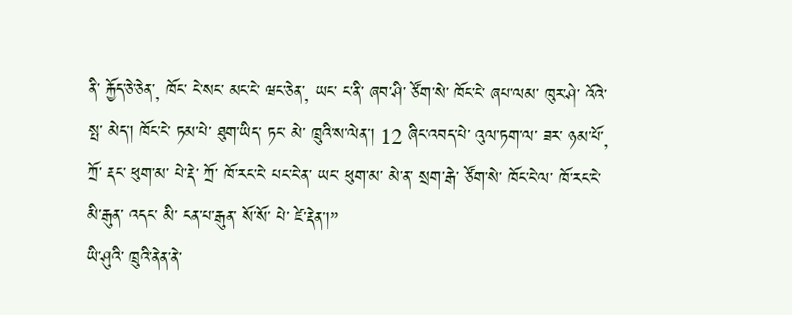ནི་ རྐྱོད་ཅེ་ཅེན་, ཁོང་ ངེ་སང་ མང་ངེ་ ཝང་ཅེན་, ཡང་ ང་ནི་ ཞབ་ཤི་ ཙོག་སེ་ ཁོང་ངེ་ ཞཔ་ལམ་ ཁུར་ཤེ་ འོའེ་སྤ་ མེད་། ཁོང་ངེ་ ཏམ་པེ་ ཐུག་ཡིད་ ཏང་ མེ་ ཁྲུའི་ས་ལེན་། 12 ཞིང་འབད་པེ་ འུལ་ཏག་ལ་ ཟར་ ཉམ་པོ་, ཀྲོ་ རྡང་ ཕུག་མ་ པེ་རྡེ་ ཀྲོ་ ཁོ་རང་ངེ་ པང་ངེ་ན་ ཡང་ ཕུག་མ་ མེ་ན་ སྲག་རྒེ་ ཙོག་སེ་ ཁོང་ངེ་ལ་ ཁོ་རང་ངེ་ མི་རྒུན་ འདང་ མི་ ངན་པ་རྒུན་ སོ་སོ་ པེ་ ཛེ་རྡེན་།”
ཡི་ཤུའི་ ཁྲུའི་ནེན་ནེ་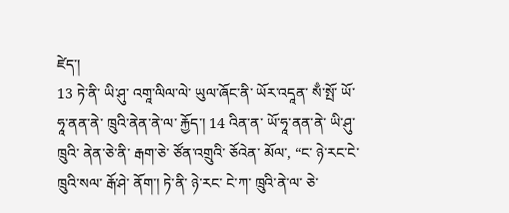ཛེད་།
13 ཏེ་ནི་ ཡི་ཤུ་ འགཱ་ལིལ་ལེ་ ཡུལ་ཞོང་ནི་ ཡོར་འདཱན་ སྃ་སྤོ་ ཡོ་ཧཱ་ནན་ནེ་ ཁྲུའི་ནེན་ནེ་ལ་ རྐྱོད་། 14 འིན་ན་ ཡོ་ཧཱ་ནན་ནེ་ ཡི་ཤུ་ ཁྲུའི་ ནེན་ཅེ་ནི་ རྒག་ཅེ་ ཙོན་འགྲུའི་ ཅོའེན་ མོལ་, “ང་ ཉེ་རང་ངེ་ ཁྲུའི་སལ་ རྒོ་ཤེ་ ནོག་། ཏེ་ནི་ ཉེ་རང་ ངེ་ཀ་ ཁྲུའི་ནེ་ལ་ ཅེ་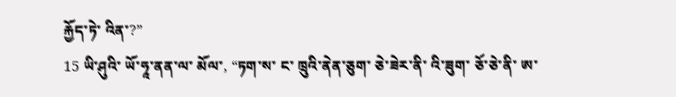རྐྱོད་ཏེ་ འིན་?”
15 ཡི་ཤུའི་ ཡོ་ཧཱ་ནན་ལ་ མོལ་, “ཏག་ས་ ང་ ཁྲུའི་ནེན་ཅུག་ ཅེ་ཟེར་ནི་ འི་ཟུག་ ཅོ་ཅེ་ནི་ ཨ་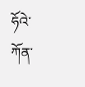ཧོའེ་ ཀོན་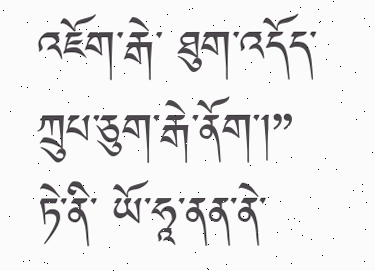འཇོག་རྒེ་ ཐུག་འདོད་ ཀྲུཔ་ཅུག་རྒེ་ནོག་།” ཏེ་ནི་ ཡོ་ཧཱ་ནན་ནེ་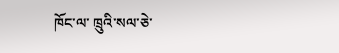ཁོང་ལ་ ཁྲུའི་སལ་ཅེ་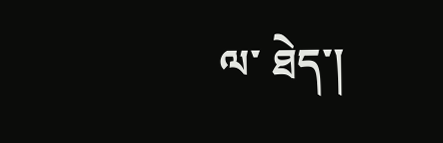ལ་ ཐེད་།